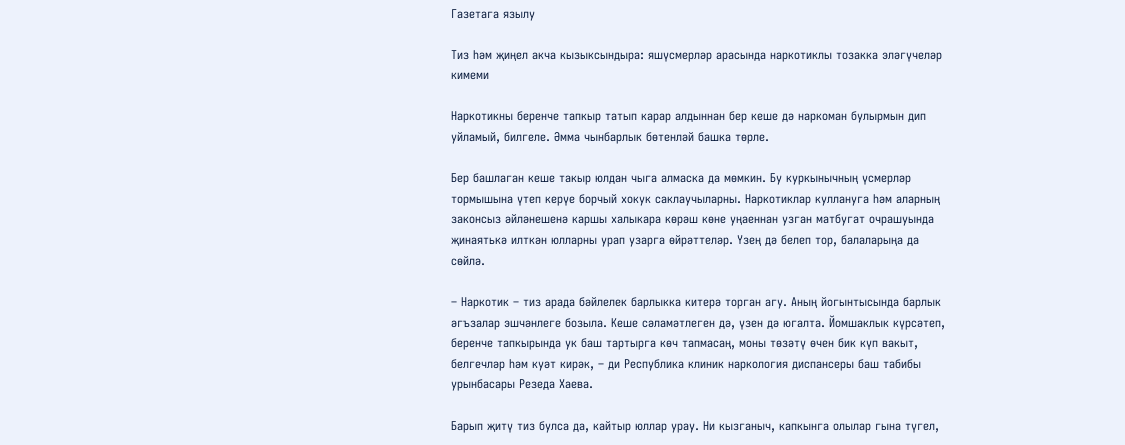Газетага язылу

Тиз һәм җиңел акча кызыксындыра: яшүсмерләр арасында наркотиклы тозакка эләгүчеләр кимеми

Наркотикны беренче тапкыр татып карар алдыннан бер кеше дә наркоман булырмын дип уйламый, билгеле. Әмма чынбарлык бөтенләй башка төрле.

Бер башлаган кеше такыр юлдан чыга алмаска да мөмкин. Бу куркынычның үсмерләр тормышына үтеп керүе борчый хокук саклаучыларны. Наркотиклар куллануга һәм аларның законсыз әйләнешенә каршы халыкара көрәш көне уңаеннан узган матбугат очрашуында җинаятькә илткән юлларны урап узарга өйрәттеләр. Үзең дә белеп тор, балаларыңа да сөйлә.

– Наркотик – тиз арада бәйлелек барлыкка китерә торган агу. Аның йогынтысында барлык әгъзалар эшчәнлеге бозыла. Кеше сәламәтлеген дә, үзен дә югалта. Йомшаклык күрсәтеп, беренче тапкырында ук баш тартырга көч тапмасаң, моны төзәтү өчен бик күп вакыт, белгечләр һәм куәт кирәк, – ди Республика клиник наркология диспансеры баш табибы урынбасары Резеда Хаева.

Барып җитү тиз булса да, кайтыр юллар урау. Ни кызганыч, капкынга олылар гына түгел,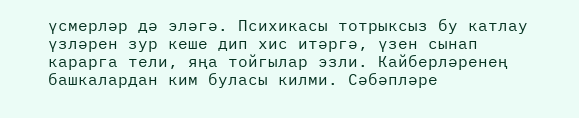үсмерләр дә эләгә. Психикасы тотрыксыз бу катлау үзләрен зур кеше дип хис итәргә, үзен сынап карарга тели, яңа тойгылар эзли. Кайберләренең башкалардан ким буласы килми. Сәбәпләре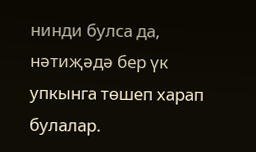нинди булса да, нәтиҗәдә бер үк упкынга төшеп харап булалар.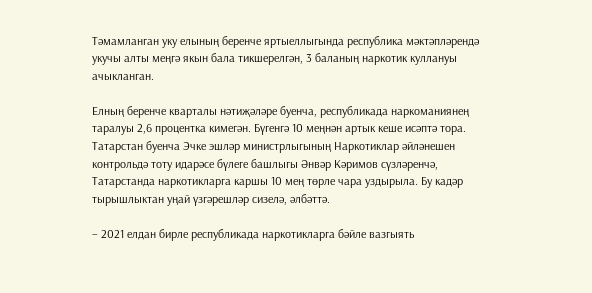Тәмамланган уку елының беренче яртыеллыгында республика мәктәпләрендә укучы алты меңгә якын бала тикшерелгән, 3 баланың наркотик куллануы ачыкланган.

Елның беренче кварталы нәтиҗәләре буенча, республикада наркоманиянең таралуы 2,6 процентка кимегән. Бүгенгә 10 меңнән артык кеше исәптә тора. Татарстан буенча Эчке эшләр министрлыгының Наркотиклар әйләнешен контрольдә тоту идарәсе бүлеге башлыгы Әнвәр Кәримов сүзләренчә, Татарстанда наркотикларга каршы 10 мең төрле чара уздырыла. Бу кадәр тырышлыктан уңай үзгәрешләр сизелә, әлбәттә.

– 2021 елдан бирле республикада наркотикларга бәйле вазгыять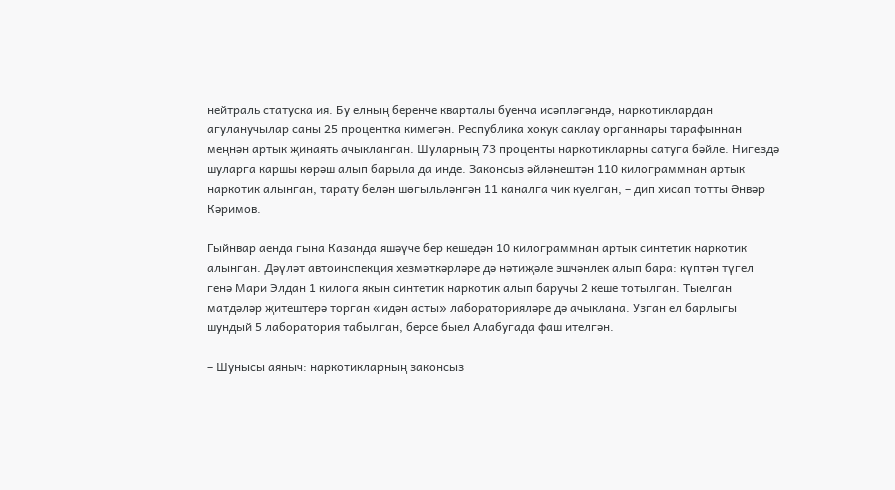нейтраль статуска ия. Бу елның беренче кварталы буенча исәпләгәндә, наркотиклардан агуланучылар саны 25 процентка кимегән. Республика хокук саклау органнары тарафыннан меңнән артык җинаять ачыкланган. Шуларның 73 проценты наркотикларны сатуга бәйле. Нигездә шуларга каршы көрәш алып барыла да инде. Законсыз әйләнештән 110 килограммнан артык наркотик алынган, тарату белән шөгыльләнгән 11 каналга чик куелган, – дип хисап тотты Әнвәр Кәримов.

Гыйнвар аенда гына Казанда яшәүче бер кешедән 10 килограммнан артык синтетик наркотик алынган. Дәүләт автоинспекция хезмәткәрләре дә нәтиҗәле эшчәнлек алып бара: күптән түгел генә Мари Элдан 1 килога якын синтетик наркотик алып баручы 2 кеше тотылган. Тыелган матдәләр җитештерә торган «идән асты» лабораторияләре дә ачыклана. Узган ел барлыгы шундый 5 лаборатория табылган, берсе быел Алабугада фаш ителгән.

– Шунысы аяныч: наркотикларның законсыз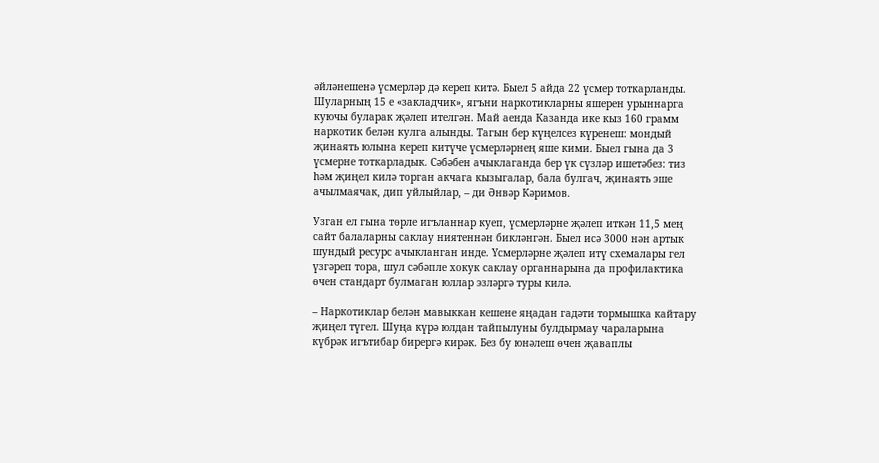әйләнешенә үсмерләр дә кереп китә. Быел 5 айда 22 үсмер тоткарланды. Шуларның 15 е «закладчик», ягъни наркотикларны яшерен урыннарга куючы буларак җәлеп ителгән. Май аенда Казанда ике кыз 160 грамм наркотик белән кулга алынды. Тагын бер күңелсез күренеш: мондый җинаять юлына кереп китүче үсмерләрнең яше кими. Быел гына да 3 үсмерне тоткарладык. Сәбәбен ачыклаганда бер үк сүзләр ишетәбез: тиз һәм җиңел килә торган акчага кызыгалар, бала булгач, җинаять эше ачылмаячак, дип уйлыйлар, – ди Әнвәр Кәримов.

Узган ел гына төрле игъланнар куеп, үсмерләрне җәлеп иткән 11,5 мең сайт балаларны саклау ниятеннән бикләнгән. Быел исә 3000 нән артык шундый ресурс ачыкланган инде. Үсмерләрне җәлеп итү схемалары гел үзгәреп тора, шул сәбәпле хокук саклау органнарына да профилактика өчен стандарт булмаган юллар эзләргә туры килә.

– Наркотиклар белән мавыккан кешене яңадан гадәти тормышка кайтару җиңел түгел. Шуңа күрә юлдан тайпылуны булдырмау чараларына күбрәк игътибар бирергә кирәк. Без бу юнәлеш өчен җаваплы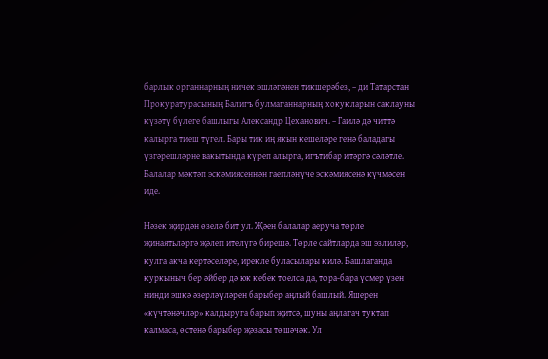барлык органнарның ничек эшләгәнен тикшерәбез, – ди Татарстан Прокуратурасының Балигъ булмаганнарның хокукларын саклауны күзәтү бүлеге башлыгы Александр Цеханович. – Гаилә дә читтә калырга тиеш түгел. Бары тик иң якын кешеләре генә баладагы үзгәрешләрне вакытында күреп алырга, игътибар итәргә сәләтле. Балалар мәктәп эскәмиясеннән гаепләнүче эскәмиясенә күчмәсен иде.

Нәзек җирдән өзелә бит ул. Җәен балалар аеруча төрле җинаятьләргә җәлеп ителүгә бирешә. Төрле сайтларда эш эзлиләр, кулга акча кертәселәре, ирекле буласылары килә. Башлаганда куркыныч бер әйбер дә юк кебек тоелса да, тора-бара үсмер үзен нинди эшкә әзерләүләрен барыбер аңлый башлый. Яшерен «күчтәнәчләр» калдыруга барып җитсә, шуны аңлагач туктап калмаса, өстенә барыбер җәзасы төшәчәк. Ул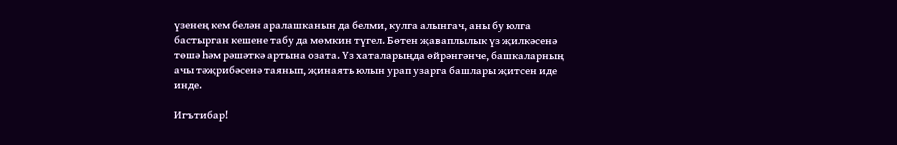үзенең кем белән аралашканын да белми, кулга алынгач, аны бу юлга бастырган кешене табу да мөмкин түгел. Бөтен җаваплылык үз җилкәсенә төшә һәм рәшәткә артына озата. Үз хаталарыңда өйрәнгәнче, башкаларның ачы тәҗрибәсенә таянып, җинаять юлын урап узарга башлары җитсен иде инде.

Игътибар!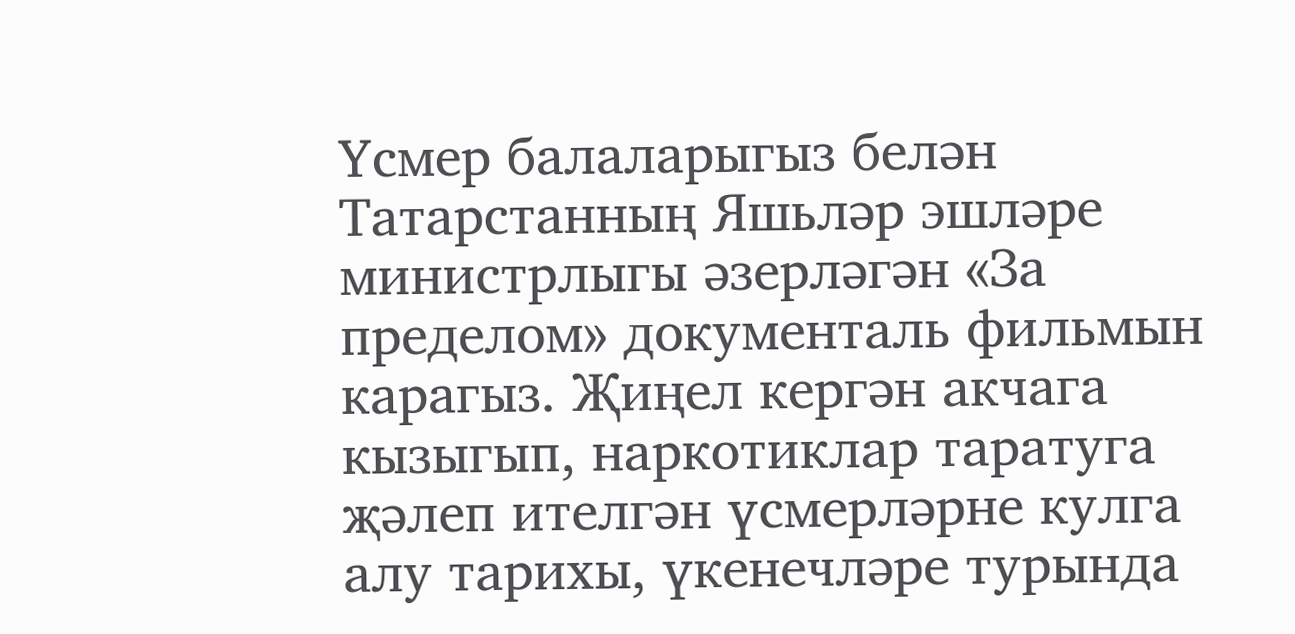Үсмер балаларыгыз белән Татарстанның Яшьләр эшләре министрлыгы әзерләгән «За пределом» документаль фильмын карагыз. Җиңел кергән акчага кызыгып, наркотиклар таратуга җәлеп ителгән үсмерләрне кулга алу тарихы, үкенечләре турында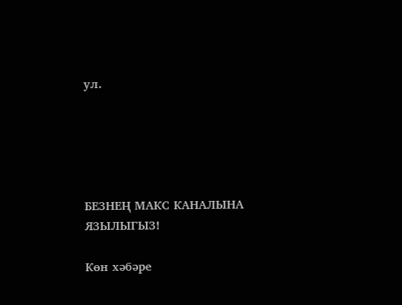ул.





БЕЗНЕҢ МАКС КАНАЛЫНА ЯЗЫЛЫГЫЗ!

Көн хәбәре